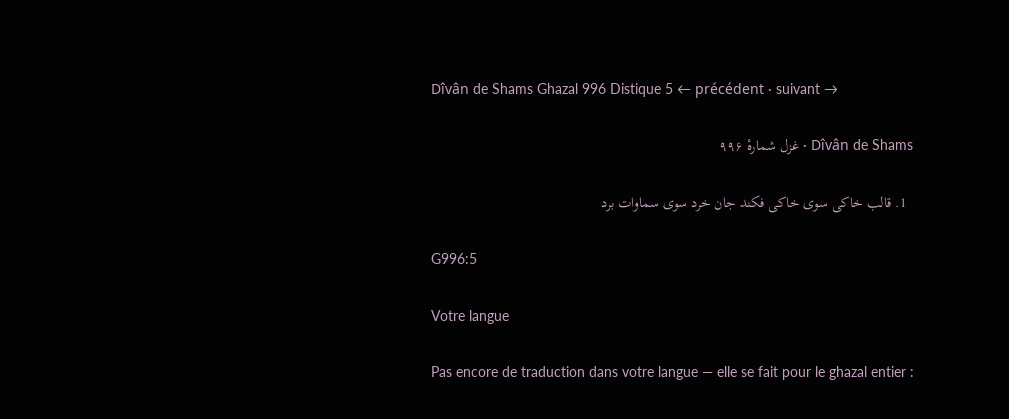Dîvân de Shams Ghazal 996 Distique 5 ← précédent · suivant →

Dîvân de Shams · غزل شمارهٔ ۹۹۶

  1. قالب خاکی سوی خاکی فکند جان خرد سوی سماوات برد

G996:5

Votre langue

Pas encore de traduction dans votre langue — elle se fait pour le ghazal entier :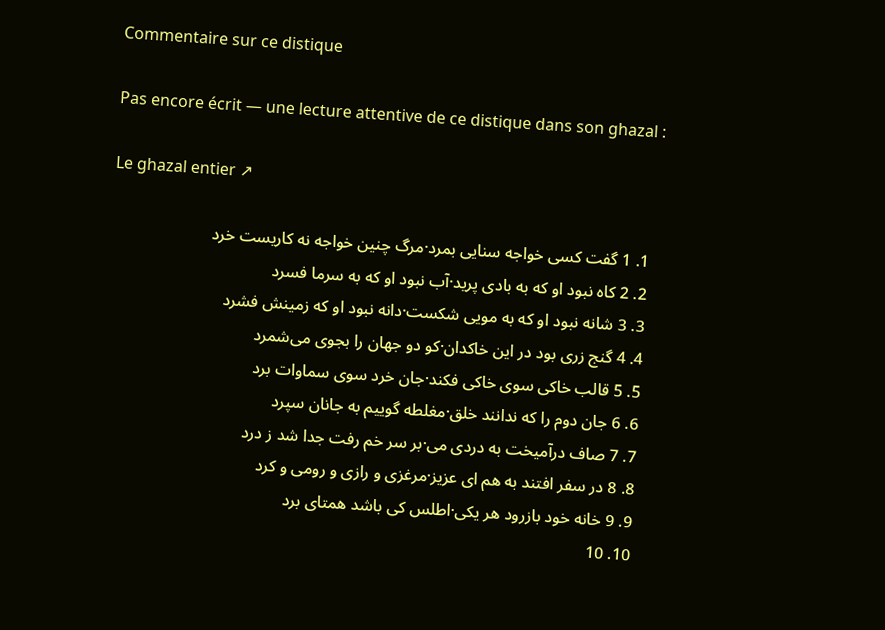Commentaire sur ce distique

Pas encore écrit — une lecture attentive de ce distique dans son ghazal :

Le ghazal entier ↗

  1. 1 گفت کسی خواجه سنایی بمرد·مرگ چنین خواجه نه کاریست خرد
  2. 2 کاه نبود او که به بادی پرید·آب نبود او که به سرما فسرد
  3. 3 شانه نبود او که به مویی شکست·دانه نبود او که زمینش فشرد
  4. 4 گنج زری بود در این خاکدان·کو دو جهان را بجوی می‌شمرد
  5. 5 قالب خاکی سوی خاکی فکند·جان خرد سوی سماوات برد
  6. 6 جان دوم را که ندانند خلق·مغلطه گوییم به جانان سپرد
  7. 7 صاف درآمیخت به دردی می·بر سر خم رفت جدا شد ز درد
  8. 8 در سفر افتند به هم ای عزیز·مرغزی و رازی و رومی و کرد
  9. 9 خانه خود بازرود هر یکی·اطلس کی باشد همتای برد
  10. 10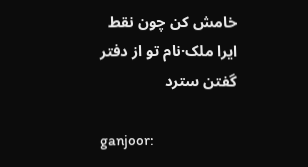خامش کن چون نقط ایرا ملک·نام تو از دفتر گفتن سترد

ganjoor: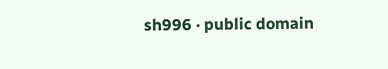sh996 · public domain